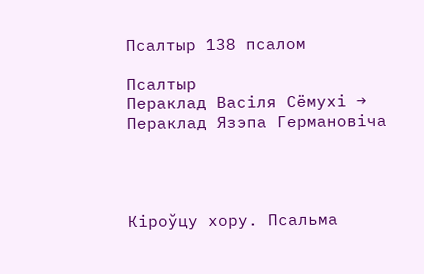Псалтыр 138 псалом

Псалтыр
Пераклад Васіля Сёмухі → Пераклад Язэпа Германовіча




Кіроўцу хору. Псальма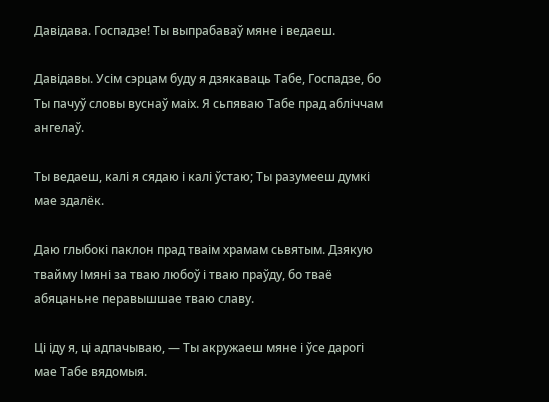Давідава. Госпадзе! Ты выпрабаваў мяне і ведаеш.

Давідавы. Усім сэрцам буду я дзякаваць Табе, Госпадзе, бо Ты пачуў словы вуснаў маіх. Я сьпяваю Табе прад абліччам ангелаў.

Ты ведаеш, калі я сядаю і калі ўстаю; Ты разумееш думкі мае здалёк.

Даю глыбокі паклон прад тваім храмам сьвятым. Дзякую твайму Імяні за тваю любоў і тваю праўду, бо тваё абяцаньне перавышшае тваю славу.

Ці іду я, ці адпачываю, — Ты акружаеш мяне і ўсе дарогі мае Табе вядомыя.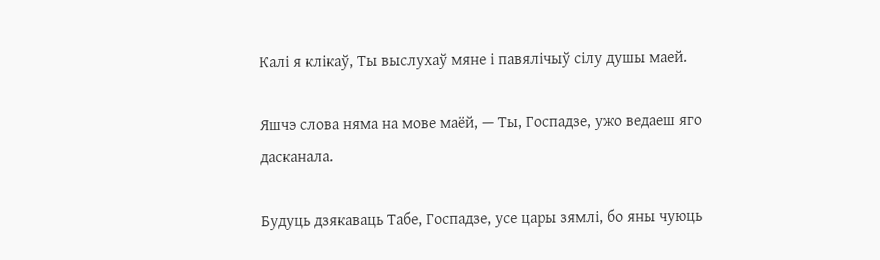Калі я клікаў, Ты выслухаў мяне і павялічыў сілу душы маей.

Яшчэ слова няма на мове маёй, — Ты, Госпадзе, ужо ведаеш яго дасканала.

Будуць дзякаваць Табе, Госпадзе, усе цары зямлі, бо яны чуюць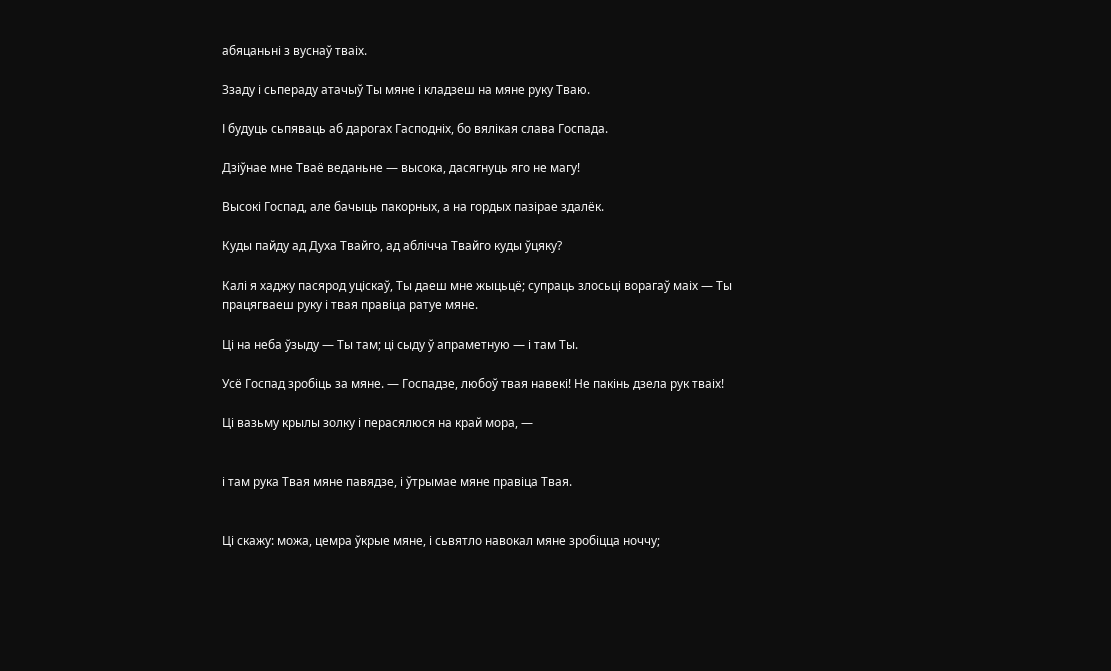абяцаньні з вуснаў тваіх.

Ззаду і сьпераду атачыў Ты мяне і кладзеш на мяне руку Тваю.

І будуць сьпяваць аб дарогах Гасподніх, бо вялікая слава Госпада.

Дзіўнае мне Тваё веданьне — высока, дасягнуць яго не магу!

Высокі Госпад, але бачыць пакорных, а на гордых пазірае здалёк.

Куды пайду ад Духа Твайго, ад аблічча Твайго куды ўцяку?

Калі я хаджу пасярод уціскаў, Ты даеш мне жыцьцё; супраць злосьці ворагаў маіх — Ты працягваеш руку і твая правіца ратуе мяне.

Ці на неба ўзыду — Ты там; ці сыду ў апраметную — і там Ты.

Усё Госпад зробіць за мяне. — Госпадзе, любоў твая навекі! Не пакінь дзела рук тваіх!

Ці вазьму крылы золку і перасялюся на край мора, —


і там рука Твая мяне павядзе, і ўтрымае мяне правіца Твая.


Ці скажу: можа, цемра ўкрые мяне, і сьвятло навокал мяне зробіцца ноччу;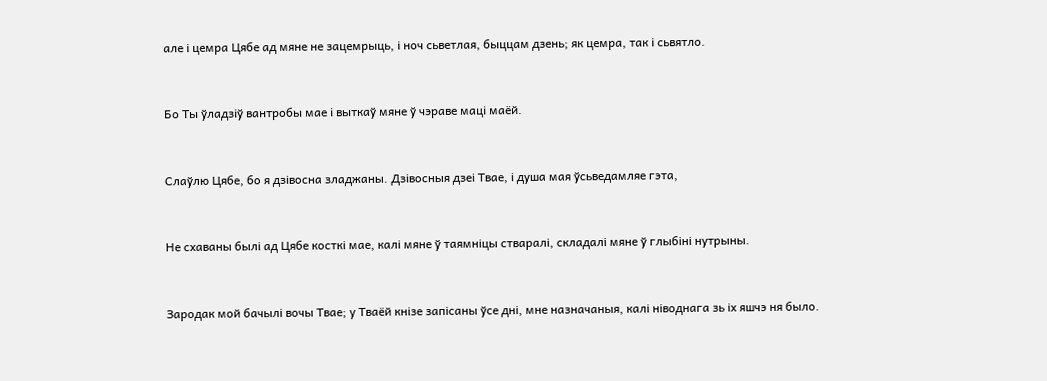але і цемра Цябе ад мяне не зацемрыць, і ноч сьветлая, быццам дзень; як цемра, так і сьвятло.


Бо Ты ўладзіў вантробы мае і выткаў мяне ў чэраве маці маёй.


Слаўлю Цябе, бо я дзівосна зладжаны. Дзівосныя дзеі Твае, і душа мая ўсьведамляе гэта,


Не схаваны былі ад Цябе косткі мае, калі мяне ў таямніцы стваралі, складалі мяне ў глыбіні нутрыны.


Зародак мой бачылі вочы Твае; у Тваёй кнізе запісаны ўсе дні, мне назначаныя, калі ніводнага зь іх яшчэ ня было.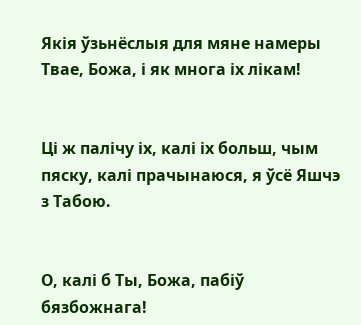Якія ўзьнёслыя для мяне намеры Твае, Божа, і як многа іх лікам!


Ці ж палічу іх, калі іх больш, чым пяску, калі прачынаюся, я ўсё Яшчэ з Табою.


О, калі б Ты, Божа, пабіў бязбожнага!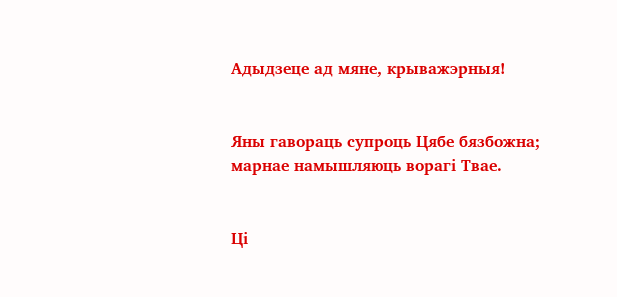Адыдзеце ад мяне, крыважэрныя!


Яны гавораць супроць Цябе бязбожна; марнае намышляюць ворагі Твае.


Ці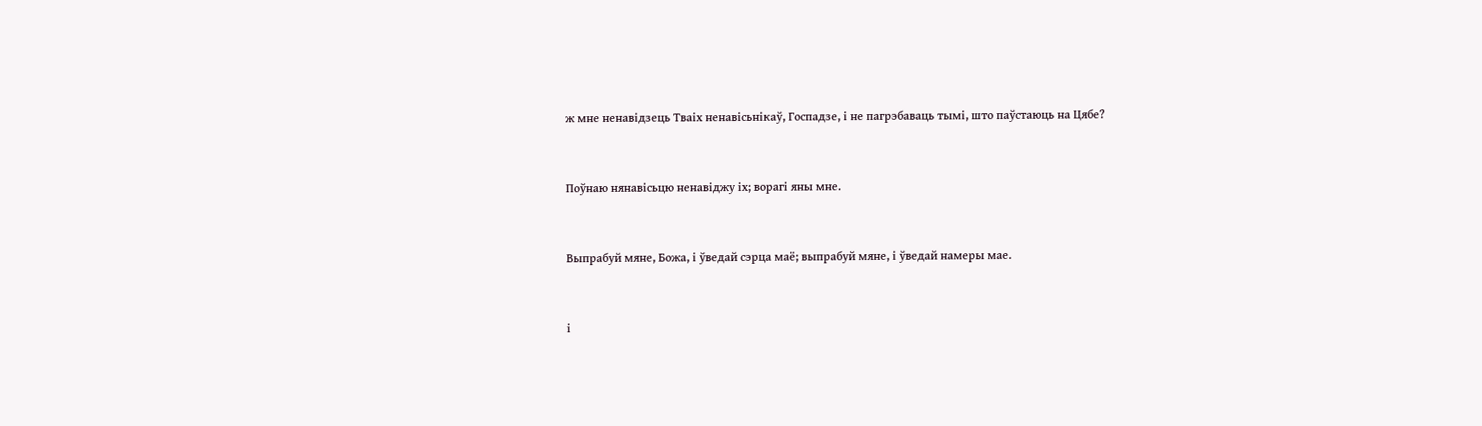ж мне ненавідзець Тваіх ненавісьнікаў, Госпадзе, і не пагрэбаваць тымі, што паўстаюць на Цябе?


Поўнаю нянавісьцю ненавіджу іх; ворагі яны мне.


Выпрабуй мяне, Божа, і ўведай сэрца маё; выпрабуй мяне, і ўведай намеры мае.


і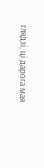глядзі, ці дарога мая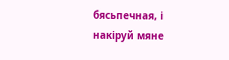бясьпечная, і накіруй мяне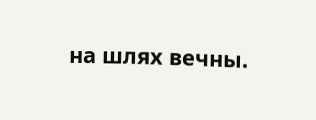на шлях вечны.